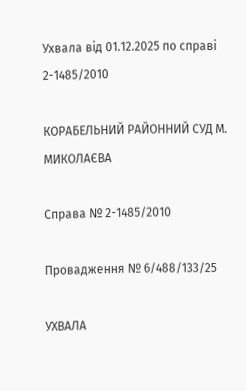Ухвала від 01.12.2025 по справі 2-1485/2010

КОРАБЕЛЬНИЙ РАЙОННИЙ СУД М. МИКОЛАЄВА

Справа № 2-1485/2010

Провадження № 6/488/133/25

УХВАЛА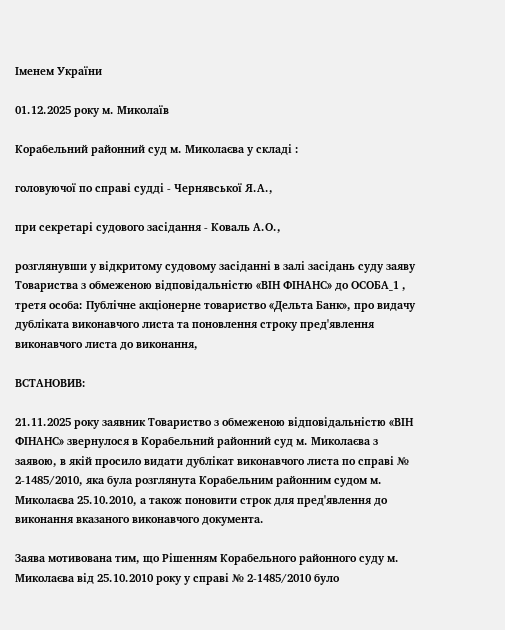Іменем України

01.12.2025 року м. Миколаїв

Корабельний районний суд м. Миколаєва у складі :

головуючої по справі судді - Чернявської Я.А.,

при секретарі судового засідання - Коваль А.О.,

розглянувши у відкритому судовому засіданні в залі засідань суду заяву Товариства з обмеженою відповідальністю «ВІН ФІНАНС» до ОСОБА_1 , третя особа: Публічне акціонерне товариство «Дельта Банк», про видачу дубліката виконавчого листа та поновлення строку пред'явлення виконавчого листа до виконання,

ВСТАНОВИВ:

21.11.2025 року заявник Товариство з обмеженою відповідальністю «ВІН ФІНАНС» звернулося в Корабельний районний суд м. Миколаєва з заявою, в якій просило видати дублікат виконавчого листа по справі № 2-1485/2010, яка була розглянута Корабельним районним судом м. Миколаєва 25.10.2010, а також поновити строк для пред'явлення до виконання вказаного виконавчого документа.

Заява мотивована тим, що Рішенням Корабельного районного суду м. Миколаєва від 25.10.2010 року у справі № 2-1485/2010 було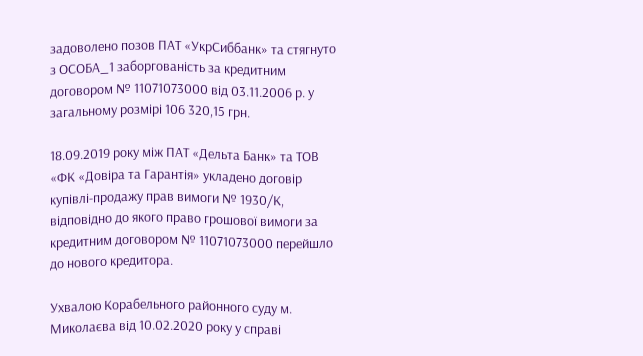задоволено позов ПАТ «УкрСиббанк» та стягнуто з ОСОБА_1 заборгованість за кредитним договором № 11071073000 від 03.11.2006 р. у загальному розмірі 106 320,15 грн.

18.09.2019 року між ПАТ «Дельта Банк» та ТОВ «ФК «Довіра та Гарантія» укладено договір купівлі-продажу прав вимоги № 1930/К, відповідно до якого право грошової вимоги за кредитним договором № 11071073000 перейшло до нового кредитора.

Ухвалою Корабельного районного суду м. Миколаєва від 10.02.2020 року у справі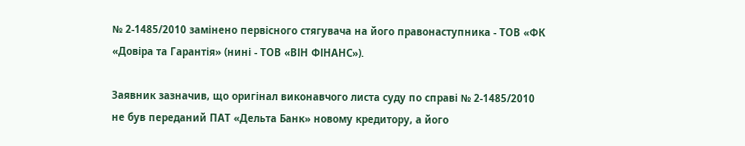№ 2-1485/2010 замінено первісного стягувача на його правонаступника - ТОВ «ФК «Довіра та Гарантія» (нині - ТОВ «ВІН ФІНАНС»).

Заявник зазначив, що оригінал виконавчого листа суду по справі № 2-1485/2010 не був переданий ПАТ «Дельта Банк» новому кредитору, а його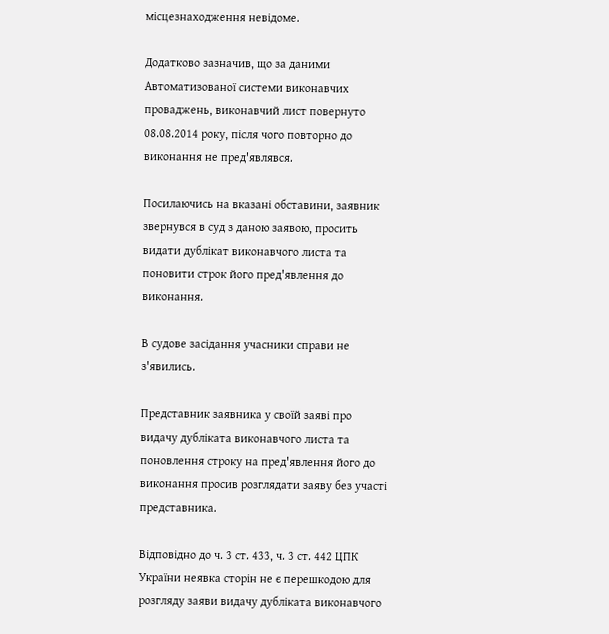місцезнаходження невідоме.

Додатково зазначив, що за даними Автоматизованої системи виконавчих проваджень, виконавчий лист повернуто 08.08.2014 року, після чого повторно до виконання не пред'являвся.

Посилаючись на вказані обставини, заявник звернувся в суд з даною заявою, просить видати дублікат виконавчого листа та поновити строк його пред'явлення до виконання.

В судове засідання учасники справи не з'явились.

Представник заявника у своїй заяві про видачу дубліката виконавчого листа та поновлення строку на пред'явлення його до виконання просив розглядати заяву без участі представника.

Відповідно до ч. 3 ст. 433, ч. 3 ст. 442 ЦПК України неявка сторін не є перешкодою для розгляду заяви видачу дубліката виконавчого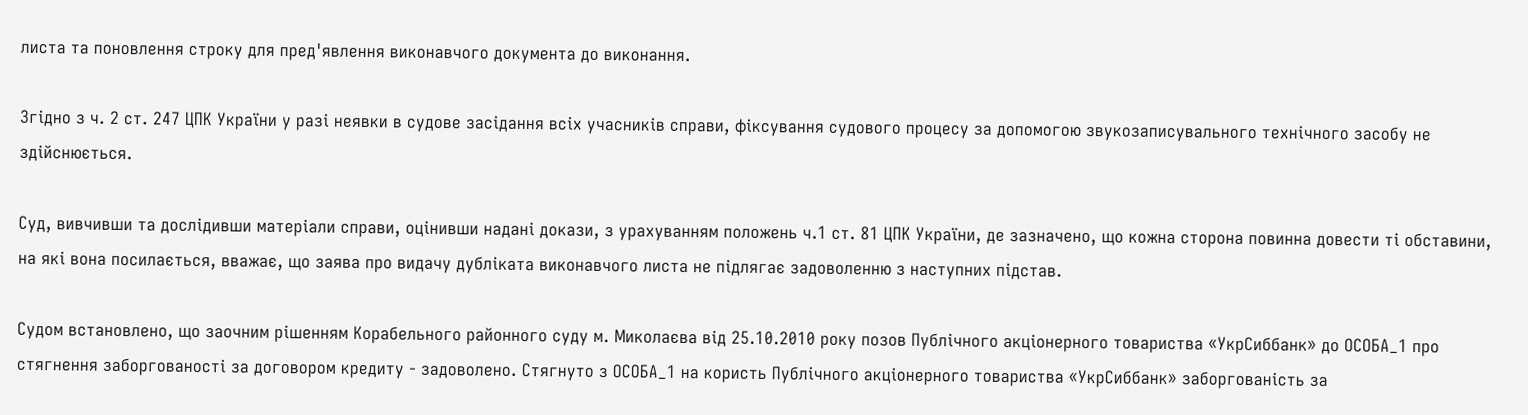листа та поновлення строку для пред'явлення виконавчого документа до виконання.

Згідно з ч. 2 ст. 247 ЦПК України у разі неявки в судове засідання всіх учасників справи, фіксування судового процесу за допомогою звукозаписувального технічного засобу не здійснюється.

Суд, вивчивши та дослідивши матеріали справи, оцінивши надані докази, з урахуванням положень ч.1 ст. 81 ЦПК України, де зазначено, що кожна сторона повинна довести ті обставини, на які вона посилається, вважає, що заява про видачу дубліката виконавчого листа не підлягає задоволенню з наступних підстав.

Судом встановлено, що заочним рішенням Корабельного районного суду м. Миколаєва від 25.10.2010 року позов Публічного акціонерного товариства «УкрСиббанк» до ОСОБА_1 про стягнення заборгованості за договором кредиту - задоволено. Стягнуто з ОСОБА_1 на користь Публічного акціонерного товариства «УкрСиббанк» заборгованість за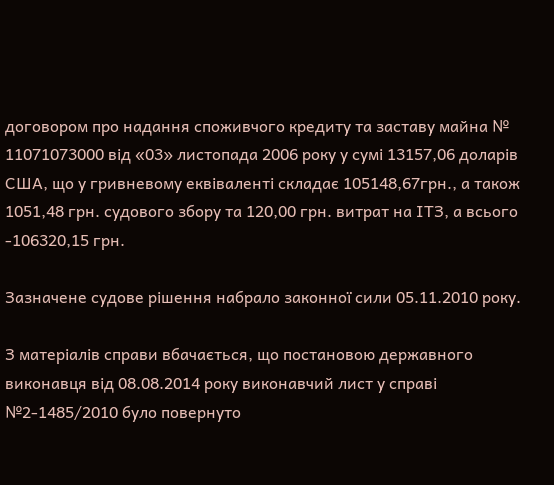договором про надання споживчого кредиту та заставу майна № 11071073000 від «03» листопада 2006 року у сумі 13157,06 доларів США, що у гривневому еквіваленті складає 105148,67грн., а також 1051,48 грн. судового збору та 120,00 грн. витрат на ІТЗ, а всього -106320,15 грн.

Зазначене судове рішення набрало законної сили 05.11.2010 року.

З матеріалів справи вбачається, що постановою державного виконавця від 08.08.2014 року виконавчий лист у справі №2-1485/2010 було повернуто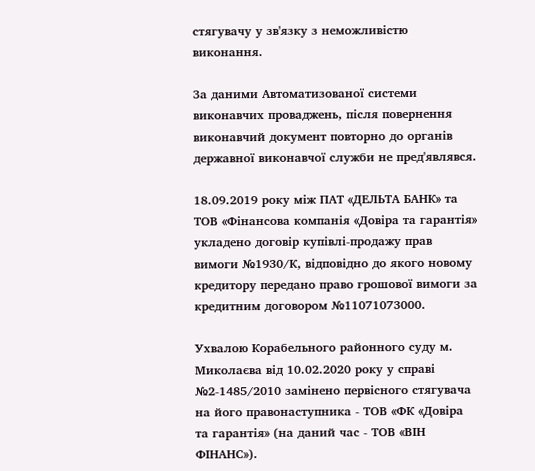стягувачу у зв'язку з неможливістю виконання.

За даними Автоматизованої системи виконавчих проваджень, після повернення виконавчий документ повторно до органів державної виконавчої служби не пред'являвся.

18.09.2019 року між ПАТ «ДЕЛЬТА БАНК» та ТОВ «Фінансова компанія «Довіра та гарантія» укладено договір купівлі-продажу прав вимоги №1930/К, відповідно до якого новому кредитору передано право грошової вимоги за кредитним договором №11071073000.

Ухвалою Корабельного районного суду м. Миколаєва від 10.02.2020 року у справі №2-1485/2010 замінено первісного стягувача на його правонаступника - ТОВ «ФК «Довіра та гарантія» (на даний час - ТОВ «ВІН ФІНАНС»).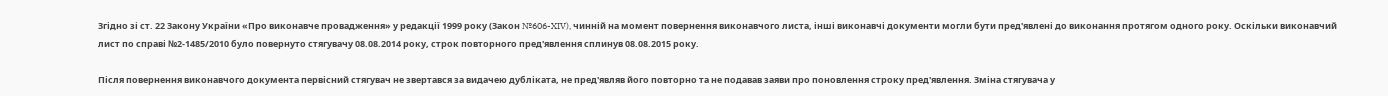Згідно зі ст. 22 Закону України «Про виконавче провадження» у редакції 1999 року (Закон №606-XIV), чинній на момент повернення виконавчого листа, інші виконавчі документи могли бути пред'явлені до виконання протягом одного року. Оскільки виконавчий лист по справі №2-1485/2010 було повернуто стягувачу 08.08.2014 року, строк повторного пред'явлення сплинув 08.08.2015 року.

Після повернення виконавчого документа первісний стягувач не звертався за видачею дубліката, не пред'являв його повторно та не подавав заяви про поновлення строку пред'явлення. Зміна стягувача у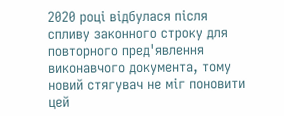2020 році відбулася після спливу законного строку для повторного пред'явлення виконавчого документа, тому новий стягувач не міг поновити цей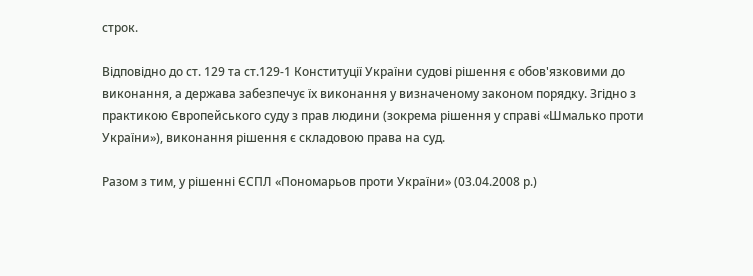строк.

Відповідно до ст. 129 та ст.129-1 Конституції України судові рішення є обов'язковими до виконання, а держава забезпечує їх виконання у визначеному законом порядку. Згідно з практикою Європейського суду з прав людини (зокрема рішення у справі «Шмалько проти України»), виконання рішення є складовою права на суд.

Разом з тим, у рішенні ЄСПЛ «Пономарьов проти України» (03.04.2008 р.)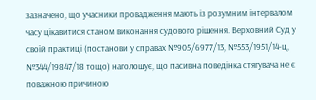зазначено, що учасники провадження мають із розумним інтервалом часу цікавитися станом виконання судового рішення. Верховний Суд у своїй практиці (постанови у справах №905/6977/13, №553/1951/14-ц, №344/19847/18 тощо) наголошує, що пасивна поведінка стягувача не є поважною причиною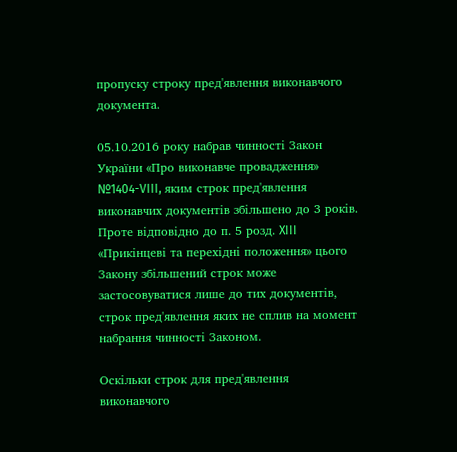пропуску строку пред'явлення виконавчого документа.

05.10.2016 року набрав чинності Закон України «Про виконавче провадження» №1404-VIII, яким строк пред'явлення виконавчих документів збільшено до 3 років. Проте відповідно до п. 5 розд. XIII «Прикінцеві та перехідні положення» цього Закону збільшений строк може застосовуватися лише до тих документів, строк пред'явлення яких не сплив на момент набрання чинності Законом.

Оскільки строк для пред'явлення виконавчого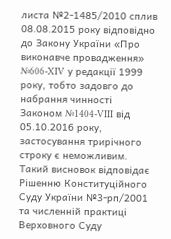листа №2-1485/2010 сплив 08.08.2015 року відповідно до Закону України «Про виконавче провадження» №606-XIV у редакції 1999 року, тобто задовго до набрання чинності Законом №1404-VIII від 05.10.2016 року, застосування трирічного строку є неможливим. Такий висновок відповідає Рішенню Конституційного Суду України №3-рп/2001 та численній практиці Верховного Суду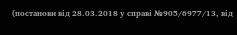(постанови від 28.03.2018 у справі №905/6977/13, від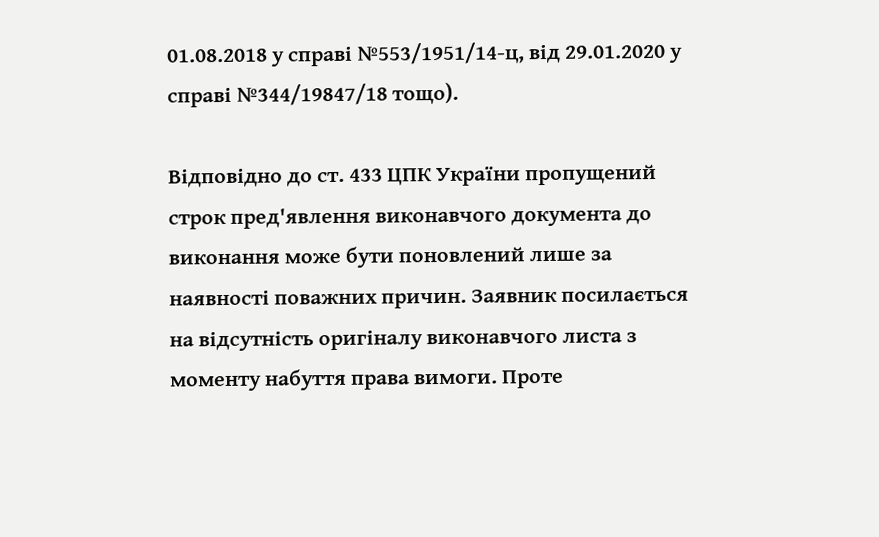01.08.2018 у справі №553/1951/14-ц, від 29.01.2020 у справі №344/19847/18 тощо).

Відповідно до ст. 433 ЦПК України пропущений строк пред'явлення виконавчого документа до виконання може бути поновлений лише за наявності поважних причин. Заявник посилається на відсутність оригіналу виконавчого листа з моменту набуття права вимоги. Проте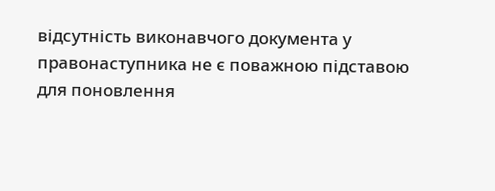відсутність виконавчого документа у правонаступника не є поважною підставою для поновлення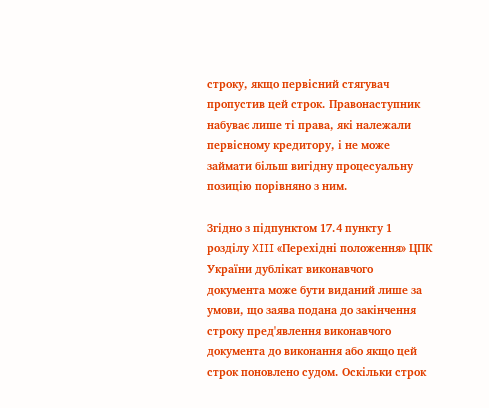строку, якщо первісний стягувач пропустив цей строк. Правонаступник набуває лише ті права, які належали первісному кредитору, і не може займати більш вигідну процесуальну позицію порівняно з ним.

Згідно з підпунктом 17.4 пункту 1 розділу XIII «Перехідні положення» ЦПК України дублікат виконавчого документа може бути виданий лише за умови, що заява подана до закінчення строку пред'явлення виконавчого документа до виконання або якщо цей строк поновлено судом. Оскільки строк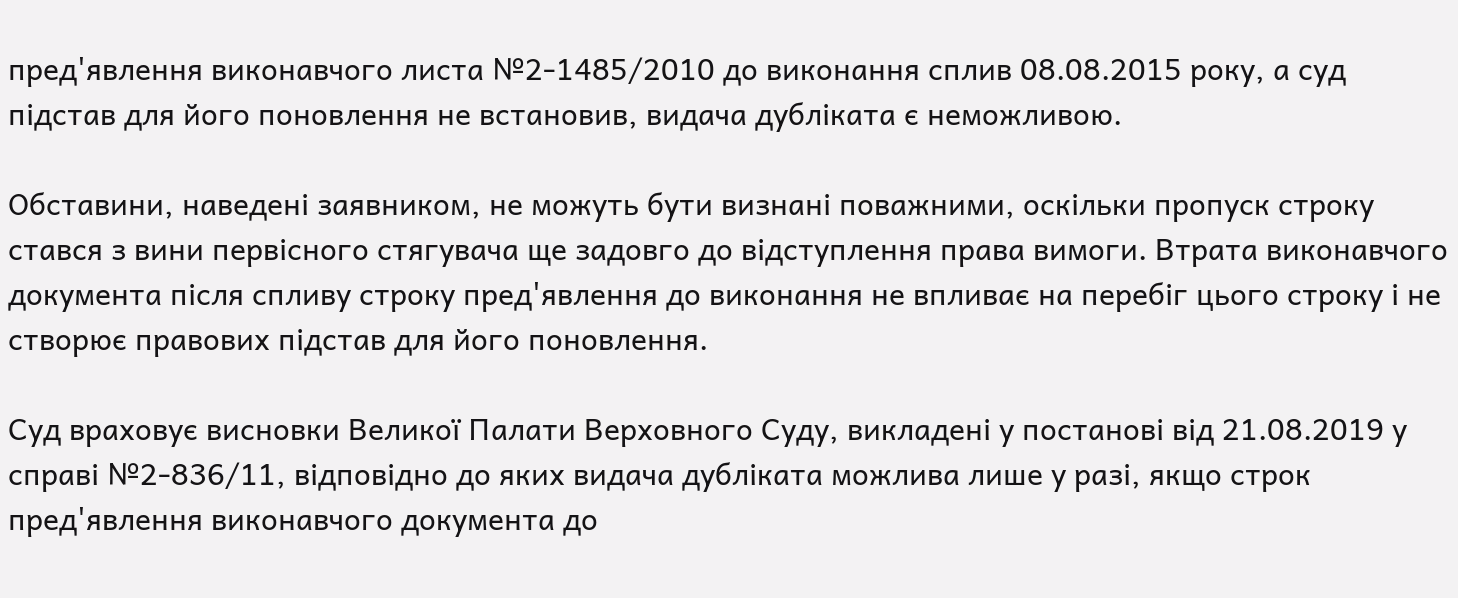пред'явлення виконавчого листа №2-1485/2010 до виконання сплив 08.08.2015 року, а суд підстав для його поновлення не встановив, видача дубліката є неможливою.

Обставини, наведені заявником, не можуть бути визнані поважними, оскільки пропуск строку стався з вини первісного стягувача ще задовго до відступлення права вимоги. Втрата виконавчого документа після спливу строку пред'явлення до виконання не впливає на перебіг цього строку і не створює правових підстав для його поновлення.

Суд враховує висновки Великої Палати Верховного Суду, викладені у постанові від 21.08.2019 у справі №2-836/11, відповідно до яких видача дубліката можлива лише у разі, якщо строк пред'явлення виконавчого документа до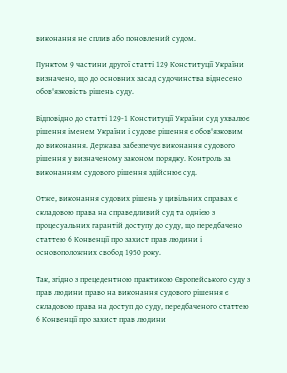виконання не сплив або поновлений судом.

Пунктом 9 частини другої статті 129 Конституції України визначено, що до основних засад судочинства віднесено обов'язковість рішень суду.

Відповідно до статті 129-1 Конституції України суд ухвалює рішення іменем України і судове рішення є обов'язковим до виконання. Держава забезпечує виконання судового рішення у визначеному законом порядку. Контроль за виконанням судового рішення здійснює суд.

Отже, виконання судових рішень у цивільних справах є складовою права на справедливий суд та однією з процесуальних гарантій доступу до суду, що передбачено статтею 6 Конвенції про захист прав людини і основоположних свобод 1950 року.

Так, згідно з прецедентною практикою Європейського суду з прав людини право на виконання судового рішення є складовою права на доступ до суду, передбаченого статтею 6 Конвенції про захист прав людини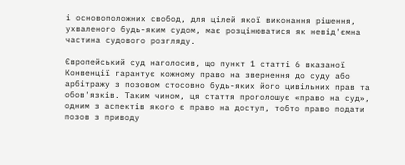і основоположних свобод, для цілей якої виконання рішення, ухваленого будь-яким судом, має розцінюватися як невід'ємна частина судового розгляду.

Європейський суд наголосив, що пункт 1 статті 6 вказаної Конвенції гарантує кожному право на звернення до суду або арбітражу з позовом стосовно будь-яких його цивільних прав та обов'язків. Таким чином, ця стаття проголошує «право на суд», одним з аспектів якого є право на доступ, тобто право подати позов з приводу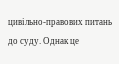цивільно-правових питань до суду. Однак це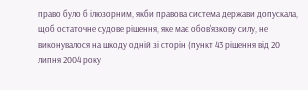право було б ілюзорним, якби правова система держави допускала, щоб остаточне судове рішення, яке має обов'язкову силу, не виконувалося на шкоду одній зі сторін (пункт 43 рішення від 20 липня 2004 року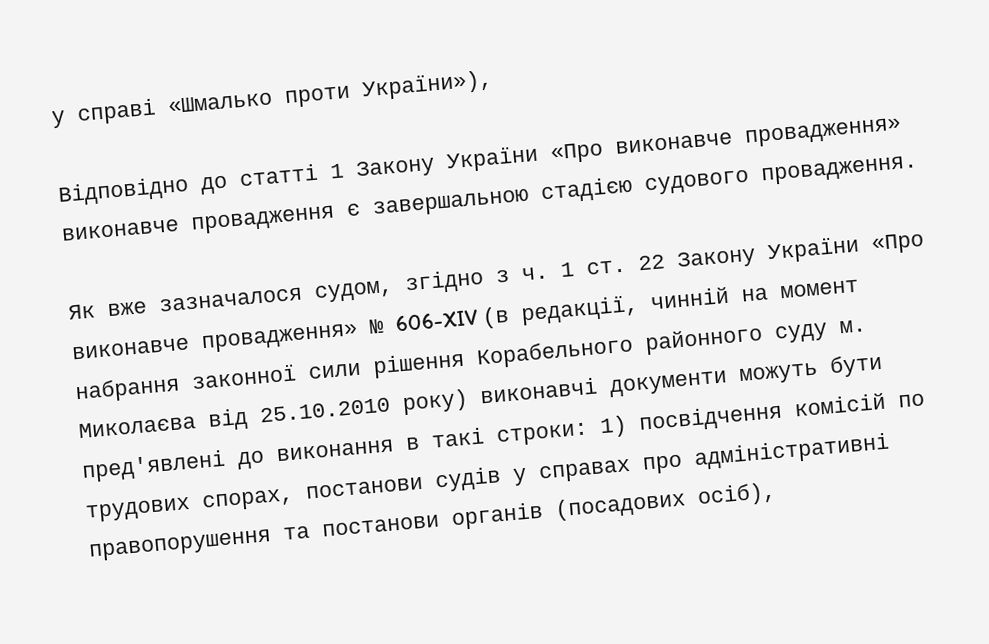у справі «Шмалько проти України»),

Відповідно до статті 1 Закону України «Про виконавче провадження» виконавче провадження є завершальною стадією судового провадження.

Як вже зазначалося судом, згідно з ч. 1 ст. 22 Закону України «Про виконавче провадження» № 606-XIV (в редакції, чинній на момент набрання законної сили рішення Корабельного районного суду м. Миколаєва від 25.10.2010 року) виконавчі документи можуть бути пред'явлені до виконання в такі строки: 1) посвідчення комісій по трудових спорах, постанови судів у справах про адміністративні правопорушення та постанови органів (посадових осіб),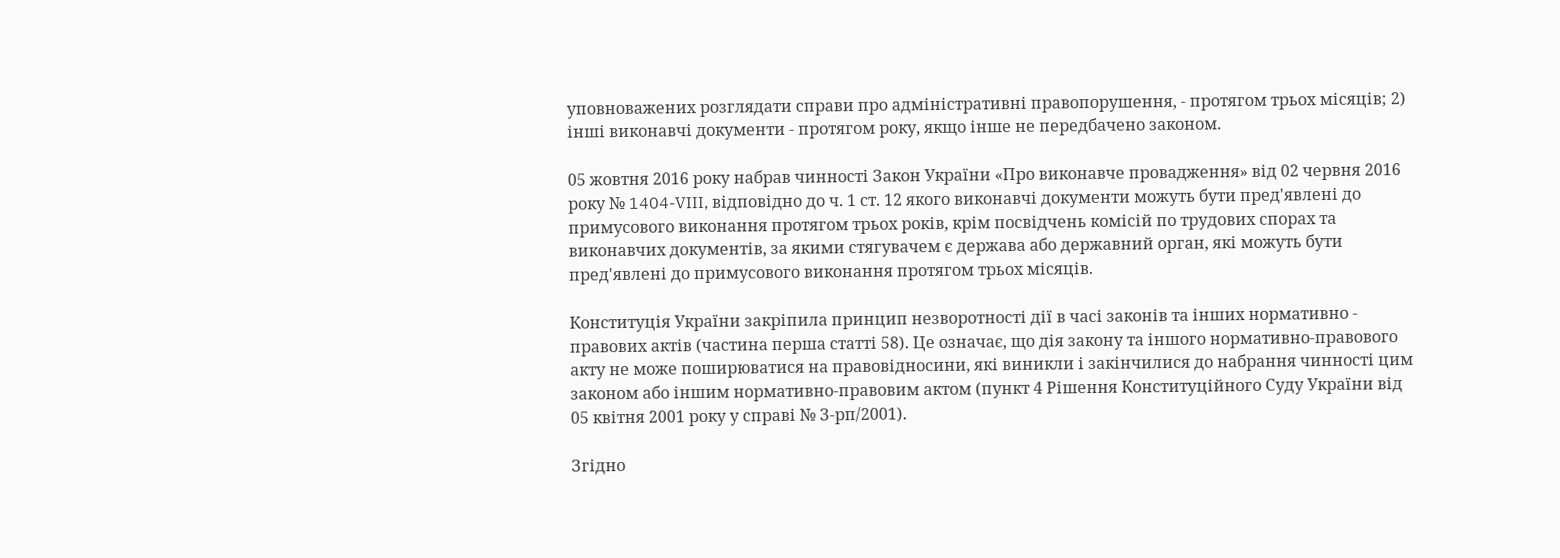уповноважених розглядати справи про адміністративні правопорушення, - протягом трьох місяців; 2) інші виконавчі документи - протягом року, якщо інше не передбачено законом.

05 жовтня 2016 року набрав чинності Закон України «Про виконавче провадження» від 02 червня 2016 року № 1404-VIII, відповідно до ч. 1 ст. 12 якого виконавчі документи можуть бути пред'явлені до примусового виконання протягом трьох років, крім посвідчень комісій по трудових спорах та виконавчих документів, за якими стягувачем є держава або державний орган, які можуть бути пред'явлені до примусового виконання протягом трьох місяців.

Конституція України закріпила принцип незворотності дії в часі законів та інших нормативно - правових актів (частина перша статті 58). Це означає, що дія закону та іншого нормативно-правового акту не може поширюватися на правовідносини, які виникли і закінчилися до набрання чинності цим законом або іншим нормативно-правовим актом (пункт 4 Рішення Конституційного Суду України від 05 квітня 2001 року у справі № З-рп/2001).

Згідно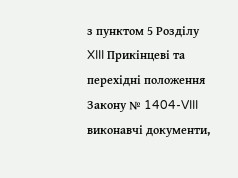з пунктом 5 Розділу XIII Прикінцеві та перехідні положення Закону № 1404-VIII виконавчі документи,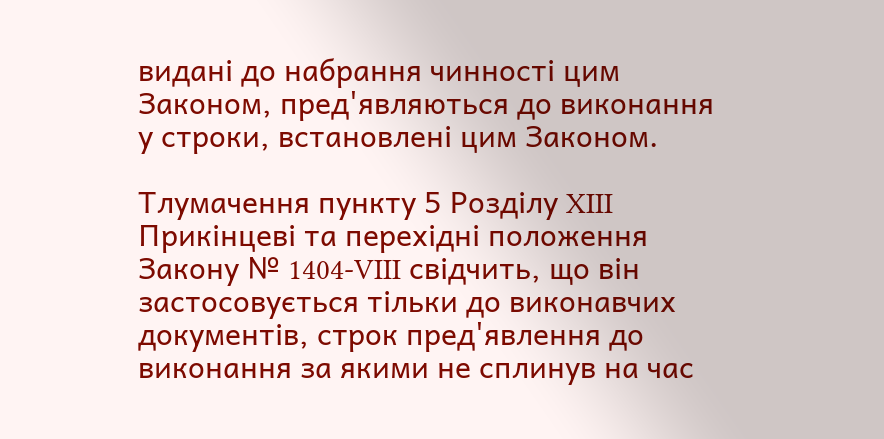видані до набрання чинності цим Законом, пред'являються до виконання у строки, встановлені цим Законом.

Тлумачення пункту 5 Розділу XIII Прикінцеві та перехідні положення Закону № 1404-VIII свідчить, що він застосовується тільки до виконавчих документів, строк пред'явлення до виконання за якими не сплинув на час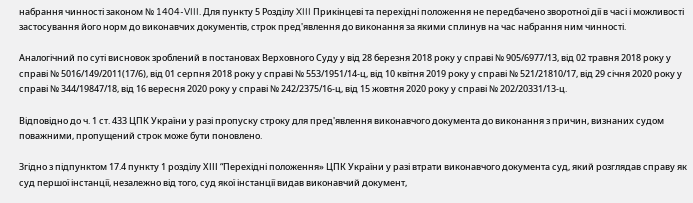набрання чинності законом № 1404-VIII. Для пункту 5 Розділу XIII Прикінцеві та перехідні положення не передбачено зворотної дії в часі і можливості застосування його норм до виконавчих документів, строк пред'явлення до виконання за якими сплинув на час набрання ним чинності.

Аналогічний по суті висновок зроблений в постановах Верховного Суду у від 28 березня 2018 року у справі № 905/6977/13, від 02 травня 2018 року у справі № 5016/149/2011(17/6), від 01 серпня 2018 року у справі № 553/1951/14-ц, від 10 квітня 2019 року у справі № 521/21810/17, від 29 січня 2020 року у справі № 344/19847/18, від 16 вересня 2020 року у справі № 242/2375/16-ц, від 15 жовтня 2020 року у справі № 202/20331/13-ц.

Відповідно до ч. 1 ст. 433 ЦПК України у разі пропуску строку для пред'явлення виконавчого документа до виконання з причин, визнаних судом поважними, пропущений строк може бути поновлено.

Згідно з підпунктом 17.4 пункту 1 розділу ХІІІ “Перехідні положення» ЦПК України у разі втрати виконавчого документа суд, який розглядав справу як суд першої інстанції, незалежно від того, суд якої інстанції видав виконавчий документ,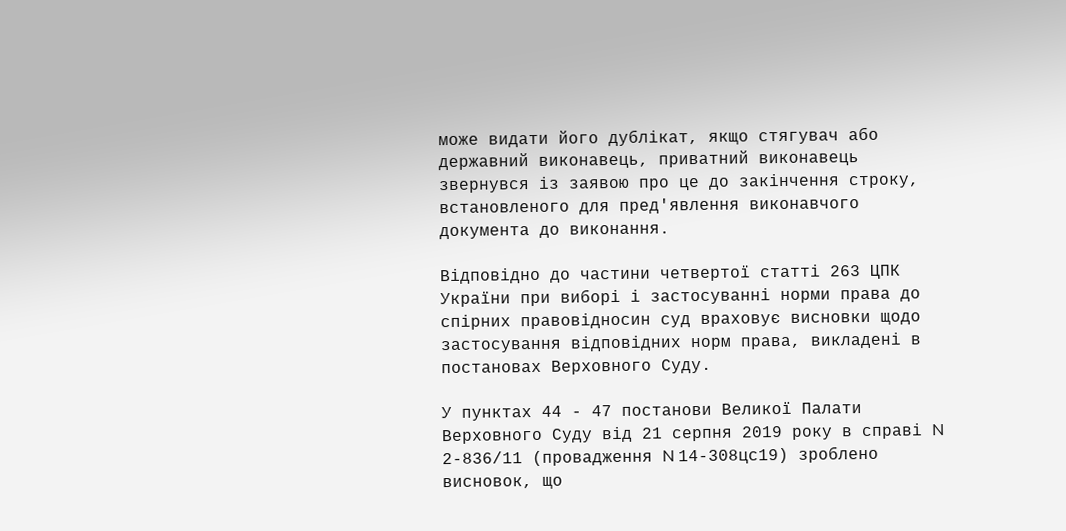може видати його дублікат, якщо стягувач або державний виконавець, приватний виконавець звернувся із заявою про це до закінчення строку, встановленого для пред'явлення виконавчого документа до виконання.

Відповідно до частини четвертої статті 263 ЦПК України при виборі і застосуванні норми права до спірних правовідносин суд враховує висновки щодо застосування відповідних норм права, викладені в постановах Верховного Суду.

У пунктах 44 - 47 постанови Великої Палати Верховного Суду від 21 серпня 2019 року в справі N 2-836/11 (провадження N 14-308цс19) зроблено висновок, що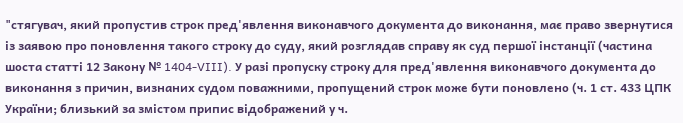"стягувач, який пропустив строк пред'явлення виконавчого документа до виконання, має право звернутися із заявою про поновлення такого строку до суду, який розглядав справу як суд першої інстанції (частина шоста статті 12 Закону № 1404-VIII). У разі пропуску строку для пред'явлення виконавчого документа до виконання з причин, визнаних судом поважними, пропущений строк може бути поновлено (ч. 1 ст. 433 ЦПК України; близький за змістом припис відображений у ч.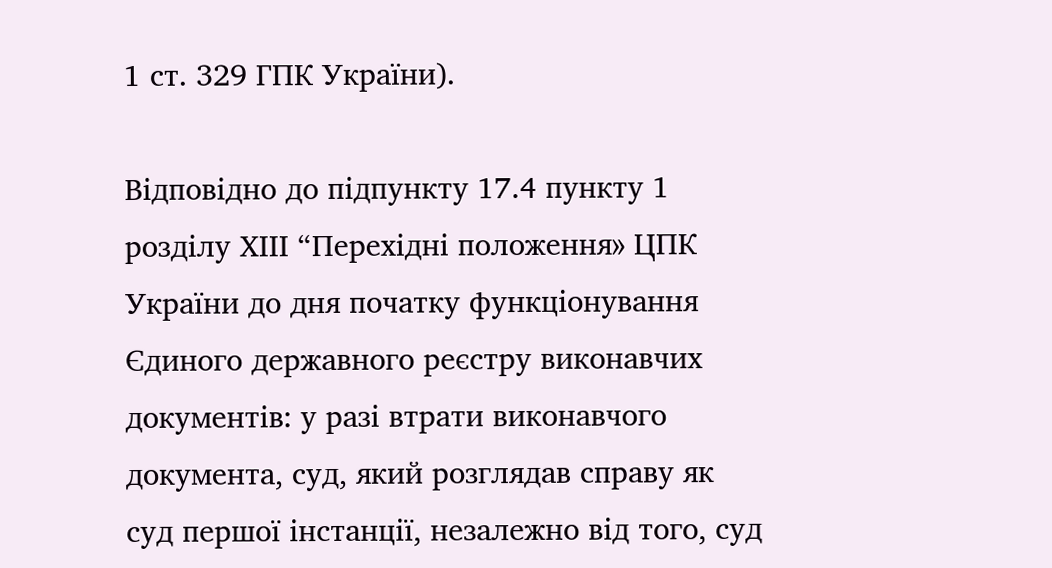1 ст. 329 ГПК України).

Відповідно до підпункту 17.4 пункту 1 розділу ХІІІ “Перехідні положення» ЦПК України до дня початку функціонування Єдиного державного реєстру виконавчих документів: у разі втрати виконавчого документа, суд, який розглядав справу як суд першої інстанції, незалежно від того, суд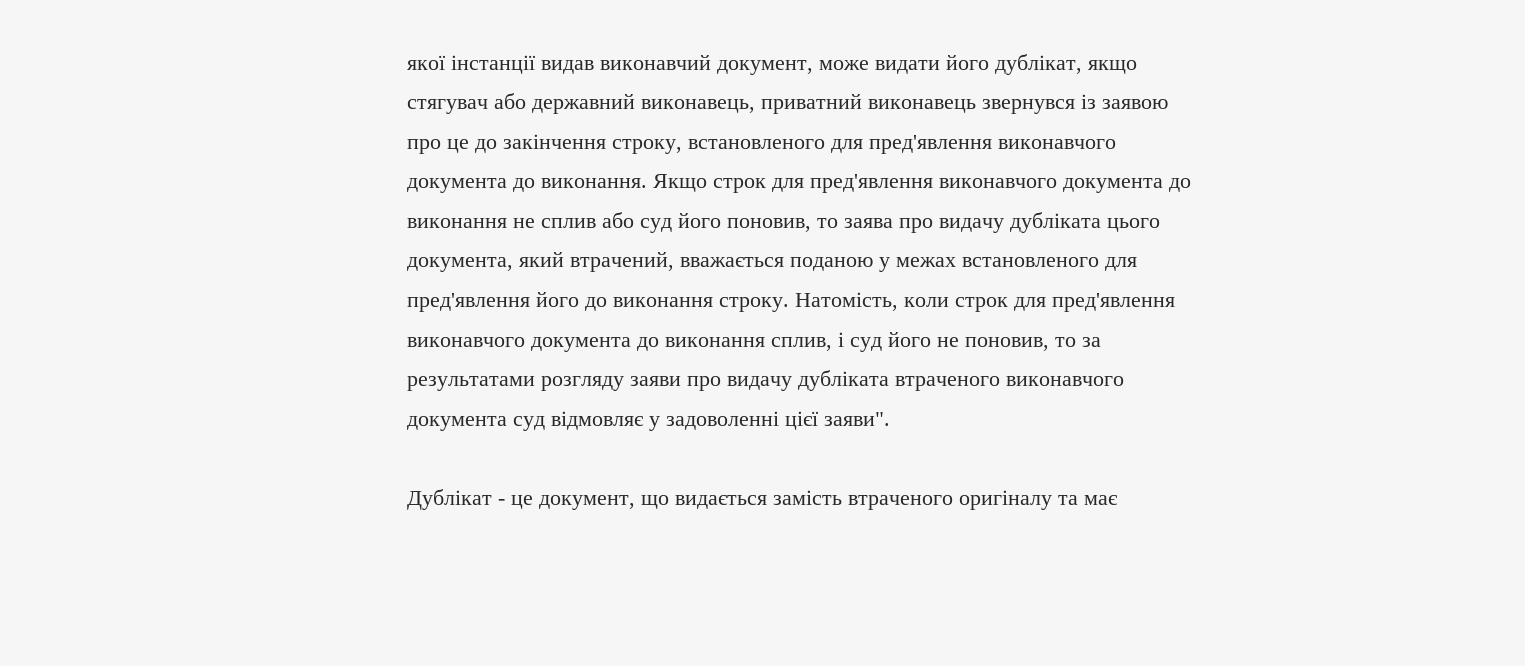якої інстанції видав виконавчий документ, може видати його дублікат, якщо стягувач або державний виконавець, приватний виконавець звернувся із заявою про це до закінчення строку, встановленого для пред'явлення виконавчого документа до виконання. Якщо строк для пред'явлення виконавчого документа до виконання не сплив або суд його поновив, то заява про видачу дубліката цього документа, який втрачений, вважається поданою у межах встановленого для пред'явлення його до виконання строку. Натомість, коли строк для пред'явлення виконавчого документа до виконання сплив, і суд його не поновив, то за результатами розгляду заяви про видачу дубліката втраченого виконавчого документа суд відмовляє у задоволенні цієї заяви".

Дублікат - це документ, що видається замість втраченого оригіналу та має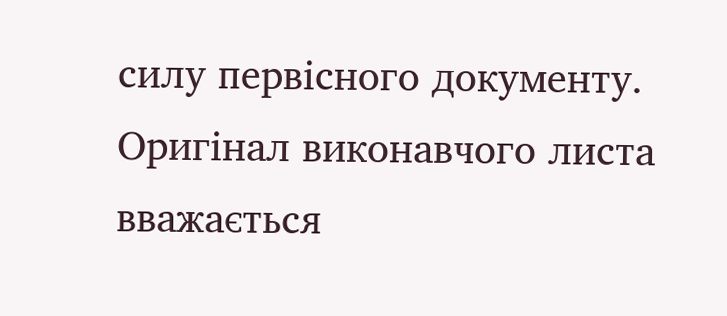силу первісного документу. Оригінал виконавчого листа вважається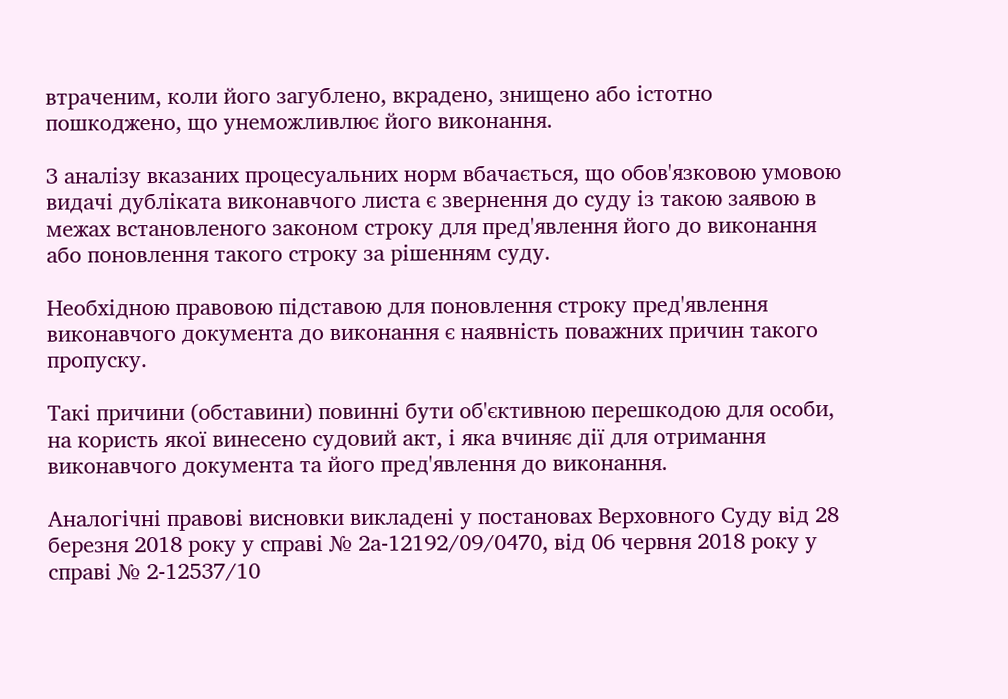втраченим, коли його загублено, вкрадено, знищено або істотно пошкоджено, що унеможливлює його виконання.

З аналізу вказаних процесуальних норм вбачається, що обов'язковою умовою видачі дубліката виконавчого листа є звернення до суду із такою заявою в межах встановленого законом строку для пред'явлення його до виконання або поновлення такого строку за рішенням суду.

Необхідною правовою підставою для поновлення строку пред'явлення виконавчого документа до виконання є наявність поважних причин такого пропуску.

Такі причини (обставини) повинні бути об'єктивною перешкодою для особи, на користь якої винесено судовий акт, і яка вчиняє дії для отримання виконавчого документа та його пред'явлення до виконання.

Аналогічні правові висновки викладені у постановах Верховного Суду від 28 березня 2018 року у справі № 2а-12192/09/0470, від 06 червня 2018 року у справі № 2-12537/10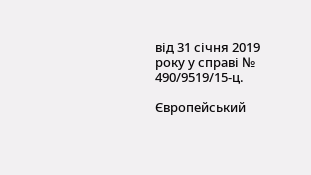від 31 січня 2019 року у справі № 490/9519/15-ц.

Європейський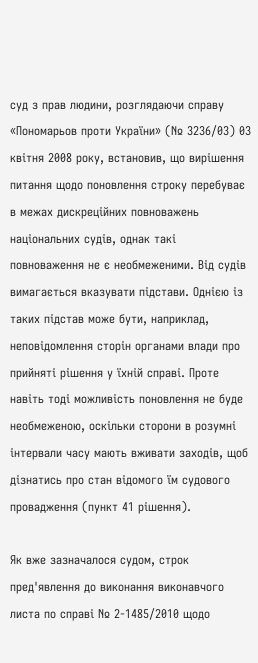суд з прав людини, розглядаючи справу «Пономарьов проти України» (№ 3236/03) 03 квітня 2008 року, встановив, що вирішення питання щодо поновлення строку перебуває в межах дискреційних повноважень національних судів, однак такі повноваження не є необмеженими. Від судів вимагається вказувати підстави. Однією із таких підстав може бути, наприклад, неповідомлення сторін органами влади про прийняті рішення у їхній справі. Проте навіть тоді можливість поновлення не буде необмеженою, оскільки сторони в розумні інтервали часу мають вживати заходів, щоб дізнатись про стан відомого їм судового провадження (пункт 41 рішення).

Як вже зазначалося судом, строк пред'явлення до виконання виконавчого листа по справі № 2-1485/2010 щодо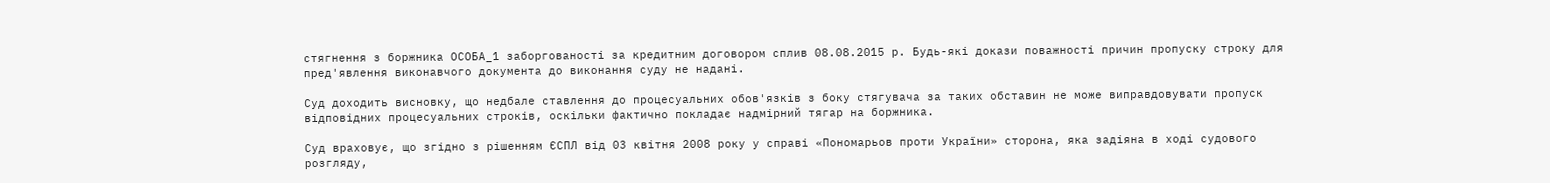стягнення з боржника ОСОБА_1 заборгованості за кредитним договором сплив 08.08.2015 р. Будь-які докази поважності причин пропуску строку для пред'явлення виконавчого документа до виконання суду не надані.

Суд доходить висновку, що недбале ставлення до процесуальних обов'язків з боку стягувача за таких обставин не може виправдовувати пропуск відповідних процесуальних строків, оскільки фактично покладає надмірний тягар на боржника.

Суд враховує, що згідно з рішенням ЄСПЛ від 03 квітня 2008 року у справі «Пономарьов проти України» сторона, яка задіяна в ході судового розгляду,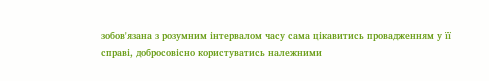зобов'язана з розумним інтервалом часу сама цікавитись провадженням у її справі, добросовісно користуватись належними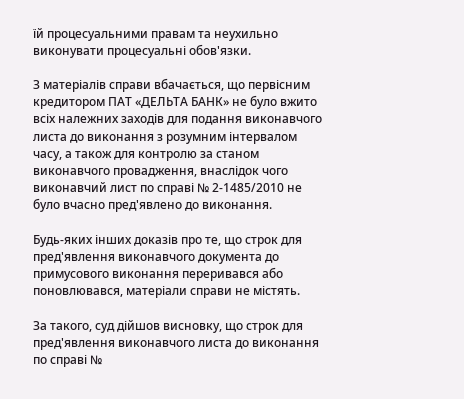їй процесуальними правам та неухильно виконувати процесуальні обов'язки.

З матеріалів справи вбачається, що первісним кредитором ПАТ «ДЕЛЬТА БАНК» не було вжито всіх належних заходів для подання виконавчого листа до виконання з розумним інтервалом часу, а також для контролю за станом виконавчого провадження, внаслідок чого виконавчий лист по справі № 2-1485/2010 не було вчасно пред'явлено до виконання.

Будь-яких інших доказів про те, що строк для пред'явлення виконавчого документа до примусового виконання переривався або поновлювався, матеріали справи не містять.

За такого, суд дійшов висновку, що строк для пред'явлення виконавчого листа до виконання по справі №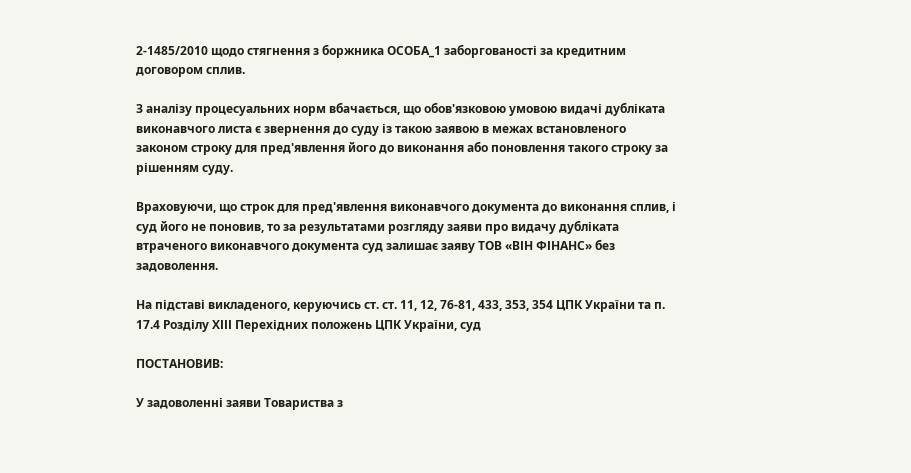2-1485/2010 щодо стягнення з боржника ОСОБА_1 заборгованості за кредитним договором сплив.

З аналізу процесуальних норм вбачається, що обов'язковою умовою видачі дубліката виконавчого листа є звернення до суду із такою заявою в межах встановленого законом строку для пред'явлення його до виконання або поновлення такого строку за рішенням суду.

Враховуючи, що строк для пред'явлення виконавчого документа до виконання сплив, і суд його не поновив, то за результатами розгляду заяви про видачу дубліката втраченого виконавчого документа суд залишає заяву ТОВ «ВІН ФІНАНС» без задоволення.

На підставі викладеного, керуючись ст. ст. 11, 12, 76-81, 433, 353, 354 ЦПК України та п. 17.4 Розділу ХІІІ Перехідних положень ЦПК України, суд

ПОСТАНОВИВ:

У задоволенні заяви Товариства з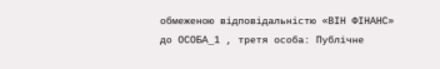обмеженою відповідальністю «ВІН ФІНАНС» до ОСОБА_1 , третя особа: Публічне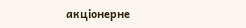акціонерне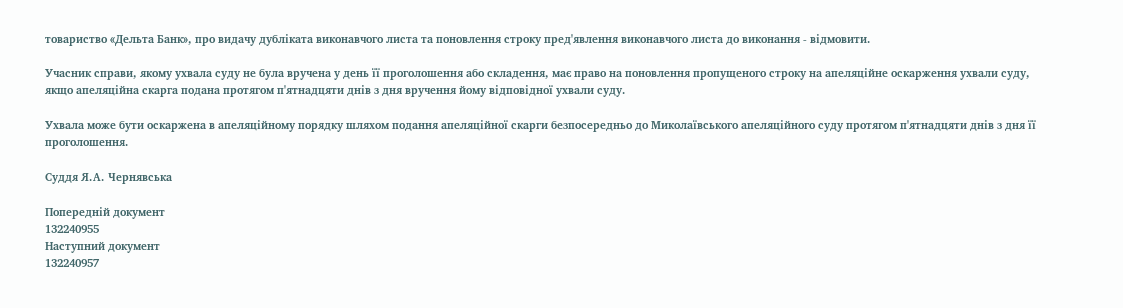товариство «Дельта Банк», про видачу дубліката виконавчого листа та поновлення строку пред'явлення виконавчого листа до виконання - відмовити.

Учасник справи, якому ухвала суду не була вручена у день її проголошення або складення, має право на поновлення пропущеного строку на апеляційне оскарження ухвали суду, якщо апеляційна скарга подана протягом п'ятнадцяти днів з дня вручення йому відповідної ухвали суду.

Ухвала може бути оскаржена в апеляційному порядку шляхом подання апеляційної скарги безпосередньо до Миколаївського апеляційного суду протягом п'ятнадцяти днів з дня її проголошення.

Суддя Я.А. Чернявська

Попередній документ
132240955
Наступний документ
132240957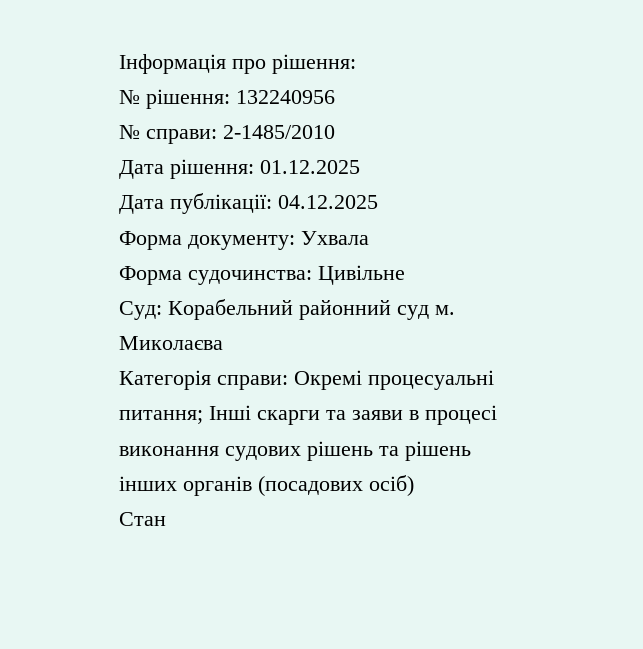Інформація про рішення:
№ рішення: 132240956
№ справи: 2-1485/2010
Дата рішення: 01.12.2025
Дата публікації: 04.12.2025
Форма документу: Ухвала
Форма судочинства: Цивільне
Суд: Корабельний районний суд м. Миколаєва
Категорія справи: Окремі процесуальні питання; Інші скарги та заяви в процесі виконання судових рішень та рішень інших органів (посадових осіб)
Стан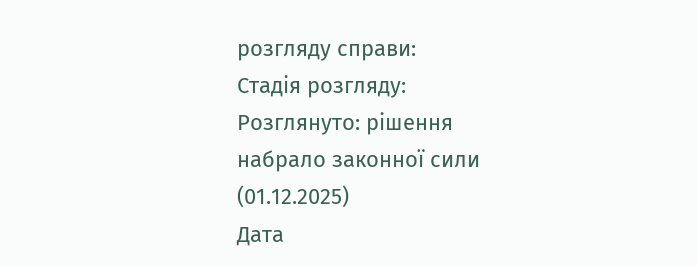розгляду справи:
Стадія розгляду: Розглянуто: рішення набрало законної сили (01.12.2025)
Дата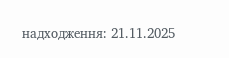надходження: 21.11.2025